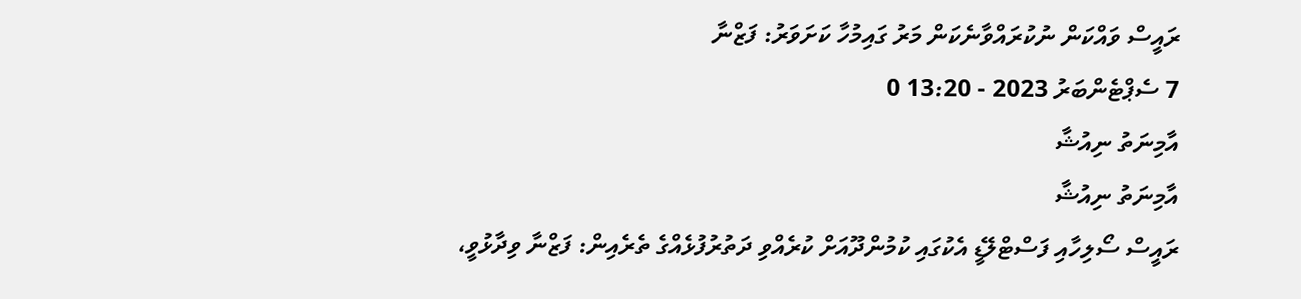ރައީސް ވައްކަން ނުކުރައްވާނެކަން މަރު ގައިމުހާ ކަށަވަރު: ފަޒްނާ
7 ސެޕްޓެންބަރު 2023 - 13:20 0
އާމިނަތު ނިއުޝާ
އާމިނަތު ނިއުޝާ
ރައީސް ސޯލިހާއި ފަސްޓްލޭޑީ އެކުގައި ކުމުންދޫއަށް ކުރެއްވި ދަތުރުފުޅެއްގެ ތެރެއިން: ފަޒްނާ ވިދާޅުވީ،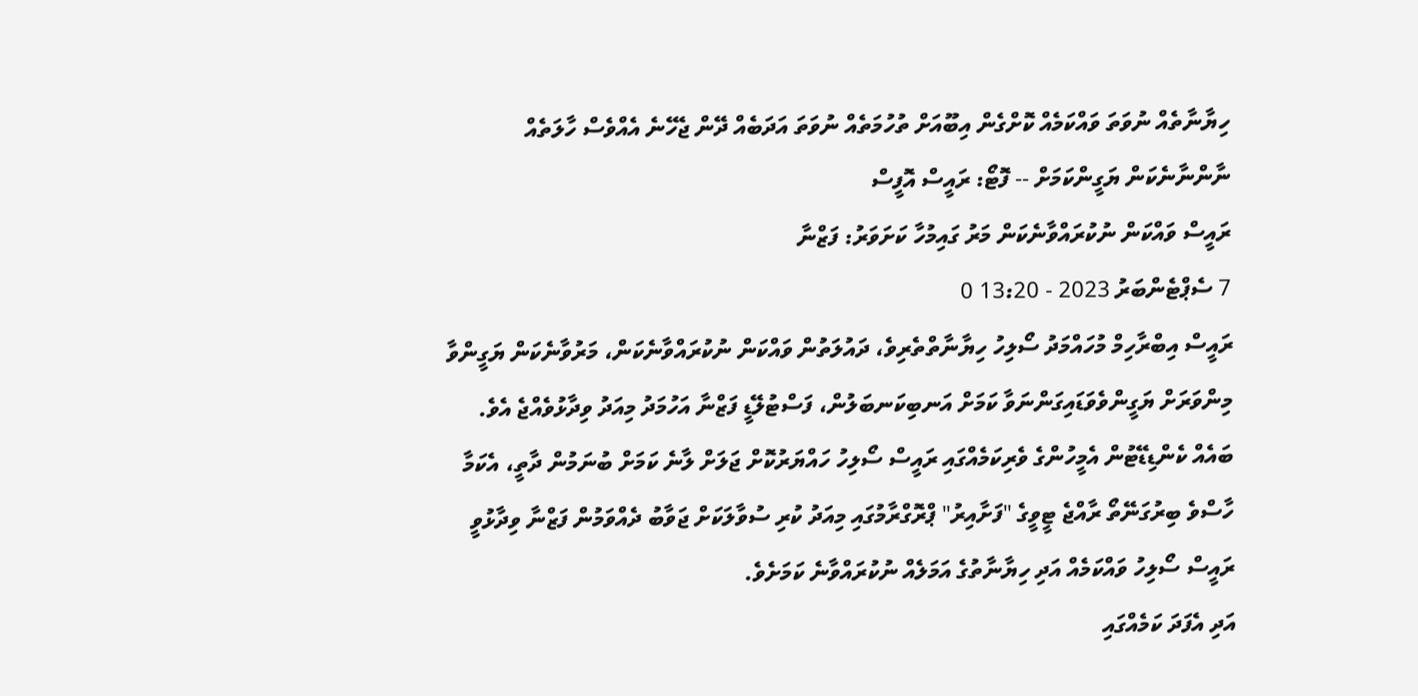ހިޔާނާތެއް ނުވަތަ ވައްކަމެއް ކޮށްގެން އިބޫއަށް ތުހުމަތެއް ނުވަތަ އަދަބެއް ދޭން ޖެހޭނެ އެއްވެސް ހާލަތެއް ނާންނާނެކަން ޔަގީންކަމަށް -- ފޮޓޯ: ރައީސް އޮފީސް
ރައީސް ވައްކަން ނުކުރައްވާނެކަން މަރު ގައިމުހާ ކަށަވަރު: ފަޒްނާ
7 ސެޕްޓެންބަރު 2023 - 13:20 0
ރައީސް އިބްރާހިމް މުހައްމަދު ސޯލިހު ހިޔާނާތްތެރިވެ، ދައުލަތުން ވައްކަން ނުކުރައްވާނެކަން، މަރުވާނެކަން ޔަގީންވާ މިންވަރަށް ޔަގީންވެވަޑައިގަންނަވާ ކަމަށް އަނބިކަނބަލުން، ފަސްޓުލޭޑީ ފަޒްނާ އަހުމަދު މިއަދު ވިދާޅުވެއްޖެ އެވެ.
ބައެއް ކެންޑިޑޭޓުން އެމީހުންގެ ވެރިކަމެއްގައި ރައީސް ސޯލިހު ހައްޔަރުކޮށް ޖަލަށް ލާނެ ކަމަށް ބުނަމުން ދާތީ، އެކަމާ ހާސްވެ ބިރުގަނޭތޯ ރާއްޖެ ޓީވީގެ "ފަށާއިރު" ޕްރޮގްރާމުގައި މިއަދު ކުރި ސުވާލަކަށް ޖަވާބު ދެއްވަމުން ފަޒްނާ ވިދާޅުވީ ރައީސް ސޯލިހު ވައްކަމެއް އަދި ހިޔާނާތުގެ އަމަލެއް ނުކުރައްވާނެ ކަމަށެވެ.
އަދި އެފަދަ ކަމެއްގައި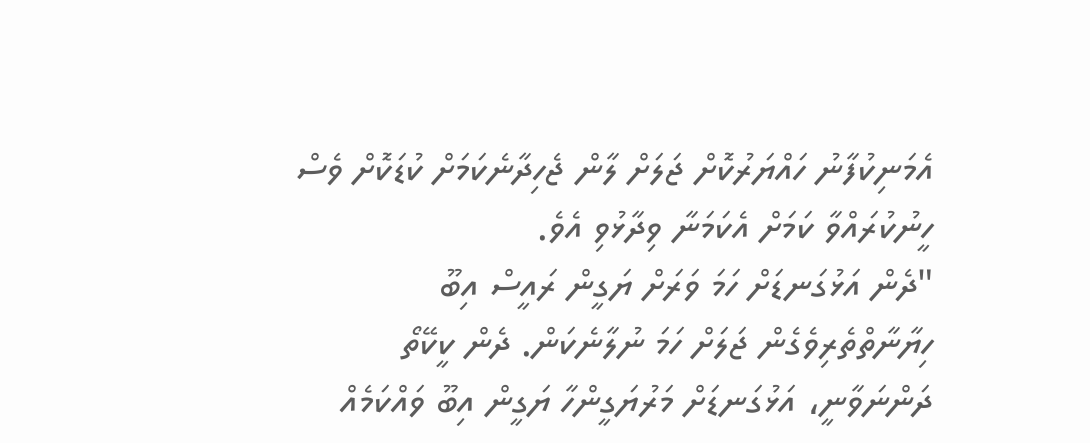އެމަނިކުފާނު ހައްޔަރުކޮށް ޖަލަށް ލާން ޖެހިދާނެކަމަށް ކުޑަކޮށް ވެސް ހީނުކުރައްވާ ކަމަށް އެކަމަނާ ވިދާޅުވި އެވެ.
"ދެން އަޅުގަނޑަށް ހަމަ ވަރަށް ޔަގީން ރައީސް އިބޫ ހިޔާނާތްތެރިވެގެން ޖަލަށް ހަމަ ނުލާނެކަން. ދެން ކީކޭތޯ ދަންނަވާނީ، އަޅުގަނޑަށް މަރުޔަގީންހާ ޔަގީން އިބޫ ވައްކަމެއް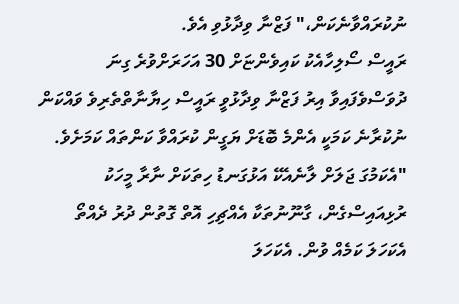ނުކުރައްވާނެކަން،" ފަޒްނާ ވިދާޅުވި އެވެ.
ރައީސް ސޯލިހާއެކު ކައިވެންޏަށް 30 އަހަރަށްވުރެ ގިނަ ދުވަސްވެފައިވާ އިރު ފަޒްނާ ވިދާޅުވީ ރައީސް ހިޔާނާތްތެރިވެ ވައްކަން ނުކުރާނެ ކަމަކީ އެންމެ ބޮޑަށް ޔަގީން ކުރައްވާ ކަންތައް ކަމަށެވެ.
"އެކަމުގަ ޖަލަށް ލާނެއެކޭ އަޅުގަނޑު ހިތަކަށް ނާރާ މީހަކު ރުޅިއައިސްގެން، ގާނޫނުތަކާ އެއްޗިހި އޮތް ގޮތުން ދުރު ދެއްތޯ އެކަހަލަ ކަމެއް ވުން. އެކަހަލަ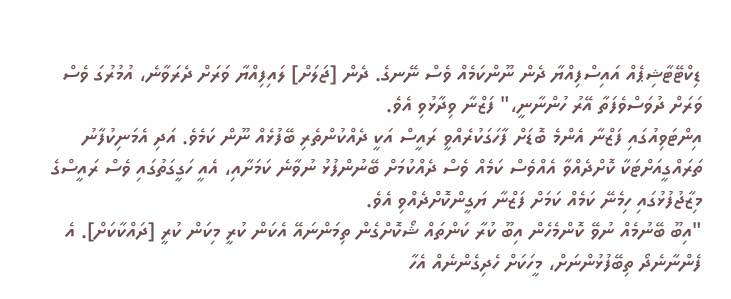ޑިކްޓޭޓާޝިޕެއް އައިސްފިއްޔާ ދެން ނޫންކަމެއް ވެސް ނޭނގެ. ދެން [ޖަލަށް] ލައިފިއްޔާ ވަރަށް ދެރަވާނެ، އުމުރުގަ ވެސް ވަރަށް ދުވަސްވެފަތާ އޭރު ހުންނާނީ،" ފަޒްނާ ވިދާޅުވި އެވެ.
އިންޓަވިއުގައި ފަޒްނާ އެންމެ ބޮޑަށް ފާހަގަކުރެއްވީ ރައީސް އަކީ ދެއްކުންތެރި ބޭފުޅެއް ނޫން ކަމެވެ. އަދި އެމަނިކުފާނު ތަރައްގީއަށްޓަކާ ކޮށްދެއްވާ އެއްވެސް ކަމެއް ވެސް ދެއްކުމަށް ބޭނުންފުޅު ނުވާނެ ކަމަށާއި، އެއީ ހަގީގަތުގައި ވެސް ރައީސްގެ މިޒާޖުފުޅުގައި ހިމެނޭ ކަމެއް ކަމަށް ފަޒްނާ ޔަގީންކޮށްދެއްވި އެވެ.
"އިބޫ ބޭނުމެއް ނުވޭ ކޮންމެހެން އިބޫ ކުރާ ކަންތައް ޝޯކޮށްގެން ތިމަންނައޭ އެކަން ކުރީ މިކަން ކުރީ [ދައްކާކަށް]. އެ ފެންނާނެދޯ ތިބޭފުޅުންނަށް، މީހަކަށް ހެދިގެންނެއް އެހާ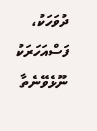ދުވަހަކު، ފަސްއަހަރަކު ނޫޅެވޭނެތާ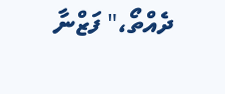ދެއްތޯ،" ފަޒްނާ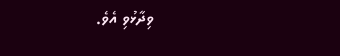ވިދާޅުވި އެވެ.